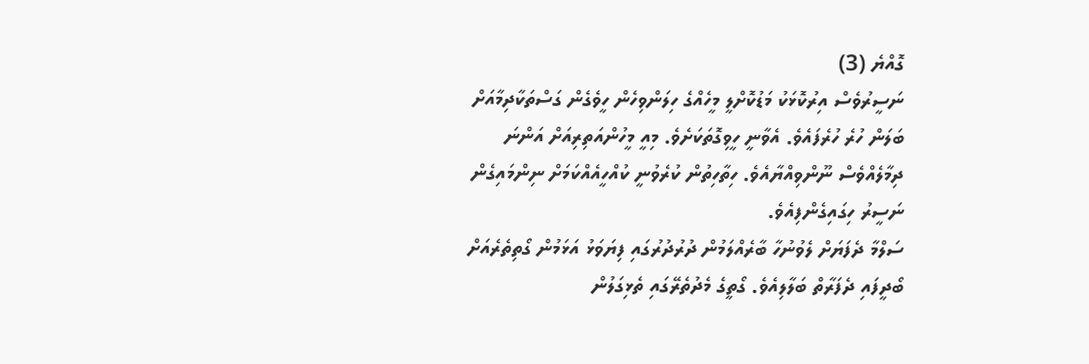ގޮއްޔެ (3)
ނަސީރުވެސް އިރުކޮޅަކު މަޑުކޮށްލީ މީހެއްގެ ހިލަންވިހެން ހީވެގެން ގަސްތަކާދިމާއަށް ބަލަން ހުރެ ހުރެފައެވެ. އެވާނީ ހީވިގޮތަކަށެވެ. މިއީ މީހުންއަތިރިއަށް އަންނަ ދިމާލެއްވެސް ނޫންވިއްޔާއެވެ. ހިތާހިތުން ކުރެވުނީ ކުއްހީއެއްކަމަށް ނިންމައިގެން ނަސީރު ހިގައިގެންފިއެވެ.
ސަލްމާ ދެފަޔަށް ލެވުނުހާ ބާރެއްލަމުން ދުރުދުރުގައި ފިޔަވަޅު އަޅަމުން ގޯތިތެރެއަށް ބޯދީފައި ދެފަރާތް ބަލާލިއެވެ. ގޯތީގެ މެދުތެރޭގައި ތެޅިގަލުން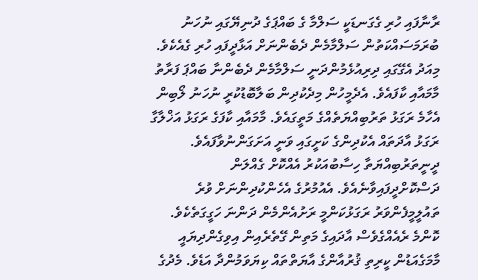ރާނާފައި ހުރި ގެގަނޑަކީ ސަލްމާ ގެ ބައްޕަގެ ދުނިޔޭގައި ނުހަނު ބުރަމަސައްކަތުން ސަލްމާމެން ދެބެންނަށް އަޅާދީފައި ހުރި ގެއެކެވެ. މިއަދު އެގޭގައި ދިރިއުޅެމުންދަނީ ސަލްމާމެން ދެބެންނާ ބައްޕަ ފަރާތު މާމައާއި ކާފައެވެ. އެދެމީހުން މިދެކުދިން ބަލާބޮޑުކުރީ ނުހަނު ލޯބިން އެހާމެ ރަގަޅު ތަރުބިއްޔަތެއްގެ މަތީގައެވެ. މާމައާއި ކާފަގެ ރަގަޅު އަޚްލާގާ ރަގަޅު އާދަތައް އެކުދިންގެ ކަށީގައި ވަނީ އަށަގަންނުވާފައެވެ. ދީނީތަރުބިއްޔަތާ ހިސާބުއަކުރު އެއްކޮށް ގެއްލަން ދަސްކޮށްދީފައިވާނެއެވެ. އެއުމުރުގެ އެހެންކުދިންނަށް ވުރެ ތައުލީމީފެންވަރު ރަގަޅުކަންމީ ރަށުއެންމެން ދަންނަ ހަގީގަތެކެވެ.
ކޮންމެ ރެއެއްގެވެސް އާދައިގެ މަތިން ގޭތެރެއިން އިވިގެންދިޔައީ މާމަގެއަޑުން ކީރިތި ޤުރުއާންގެ އާޔަތްތައް ކިޔަވަމުންދާ އަޑެވެ. މެދުގެ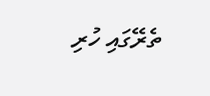ތެރޭގައި ހުރި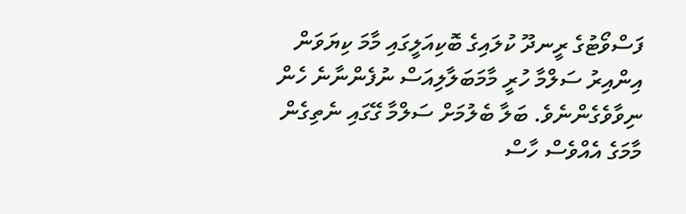ފަސްވޯޓުގެ ރީނދޫ ކުލައިގެ ބޮކިއަލީގައި މާމަ ކިޔަވަން އިންއިރު ސަލްމާ ހުރީ މާމަބަލާލިއަސް ނުފެންނާނެ ހެން ނިވާވެގެންނެވެ. ބަލާ ބެލުމަށް ސަލްމާ ގޭގައި ނެތިގެން މާމަގެ އެއްވެސް ހާސް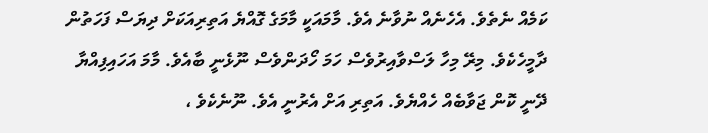ކަމެއް ނެތެވެ. އެހެނެއް ނުވާނެ އެވެ. މާމައަކީ މާމަގެ ގޮއްޔެ އަތިރިއަކަށް ދިޔަސް ފަހަތުން ދާމީހެކެވެ. މިރޭ މިހާ ލަސްވާއިރުވެސް ހަމަ ހޯދަންވެސް ނޫޅެނީ ބާއެވެ. މާމަ އަހައިފިއްޔާ ދޭނީ ކޮން ޖަވާބެއް ހެއްޔެވެ. އަތިރި އަށް އެރުނީ އެވެ. ނޫނެކެވެ ،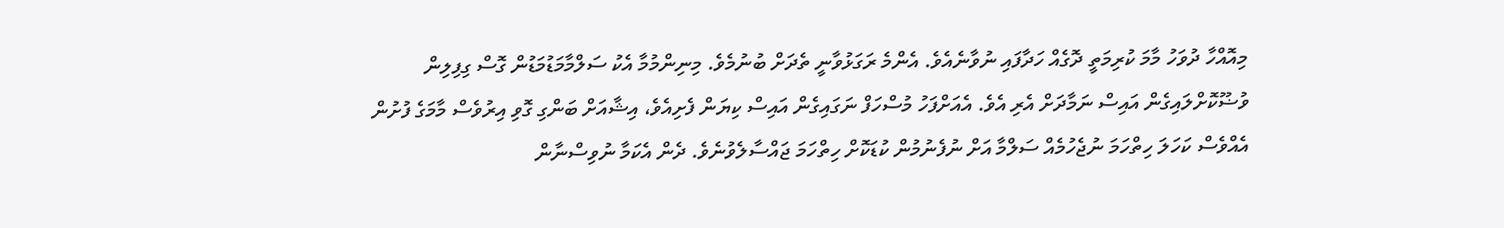މިއޮއްހާ ދުވަހު މާމަ ކުރިމަތީ ދޮގެއް ހަދާފައި ނުވާނެއެވެ. އެންމެ ރަގަޅުވާނީ ތެދަށް ބުނުމެވެ. މިނިންމުމާ އެކު ސަލްމާމަޑުމަޑުން ގޮސް ގިފިލިން ވުޟޫކޮށްލައިގެން އައިސް ނަމާދަށް އެރި އެވެ. އެއަށްފަހު މުސްހަފް ނަގައިގެން އައިސް ކިޔަން ފެށިއެވެ، އިޝާއަށް ބަންގި ގޮވި އިރުވެސް މާމަގެ ފުށުން އެއްވެސް ކަހަލަ ހިތްހަމަ ނުޖެހުމެއް ސަލްމާ އަށް ނުފެނުމުން ކުޑަކޮށް ހިތްހަމަ ޖައްސާލެވުނެވެ. ދެން އެކަމާ ނުވިސްނާން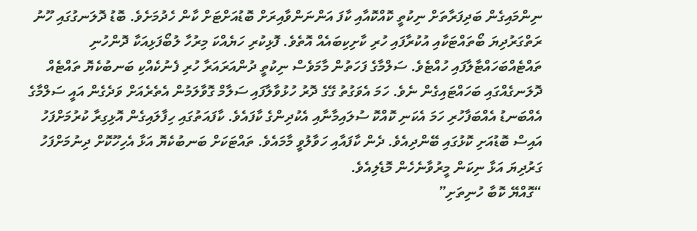ނިންމައިގެން ބަދިފަރާތަށް ނިކުތީ ކޮއްކޮއާއި ކާފަ އަންނަންވާއިރަށް ބޮޑުއަށްޓަށް ކާން ހެދުމަށެވެ. ބޮޑު ދޮލަނގުގައި ހޫނު ރަތްގަރުދިޔަ ބޯތައްޓަކާއި އުކުރާފައި ހުރި ކާށިކިބައެއް އޮތެވެ. ފޮޅިކުރި ހަޔެއްކަ މިރުހާ ލުބޯފަޅިއަކާ ދޮންހުނި ތައްޓެއްބަހައްޓާލާފައި ހުއްޓެވެ. ސަލްމާގެ ފަހަތުން މާމަވެސް ނިކުތީ ދުންއަރައަރާ ހުރި ފެނުކެއްކި ބަނބުކެޔޮ ތައްޓެއް ދޮލަނގެއްގައި ބަހައްޓައިގެން ނެވެ. ހަމަ އެވަގުތު ގޭގެ ދޮރު ހުޅުވާލާފައި ސަލާމް ގޮވާލަމުން އެތެރެއަށް ވަދެގެން އައީ ސަލްމާގެ އެއްބަނޑު އެއްބަފާހުރި ހަމަ އެކަނި ކޮއްކޮ ސުލައިމާނާއި އެކުދިންގެ ކާފައެވެ. ކާފައަތުގައި ހިފާލައިގެން އޮޅިގިރާ ކުރުމަށްފަހު އައިސް ބޮޑުއަށި ކޮޅުގައި ބޭންދިއެވެ. ދެން ކާފައާއި ހަވާލުވީ މާމައެވެ. ތައްޓަކަށް ބަނބުކެޔޮ އަޅާ އެހިހޫކޮށް ދިނުމަށްފަހު ގަރުދިޔަ އަޅާ ނިކަން މީރުވާނެހެން މޮޑެލިއެވެ.
“ގޮއްޔޭ ކޮބާ ހުނިތަށި”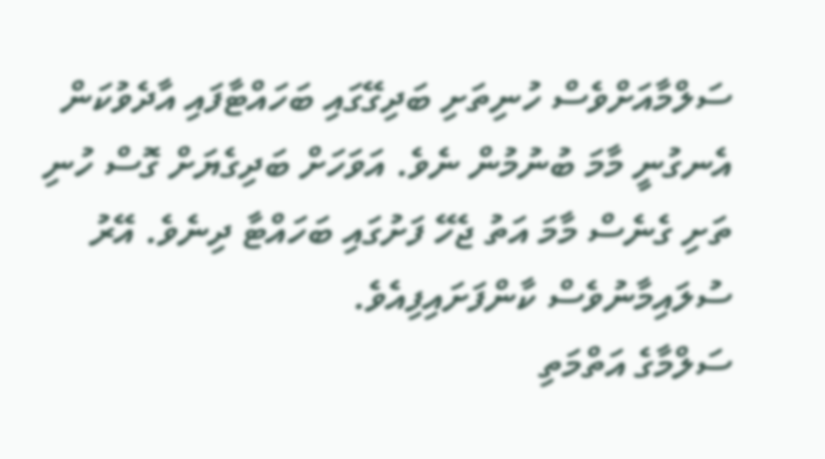ސަލްމާއަށްވެސް ހުނިތަށި ބަދިގޭގައި ބަހައްޓާފައި އާދެވުކަން އެނގުނީ މާމަ ބުނުމުން ނެވެ. އަވަހަށް ބަދިގެޔަށް ގޮސް ހުނި ތަށި ގެނެސް މާމަ އަތު ޖެހޭ ފަށުގައި ބަހައްޓާ ދިނެވެ. އޭރު ސުލައިމާނުވެސް ކާންފަށައިފިއެވެ.
ސަލްމާގެ އަތްމަތި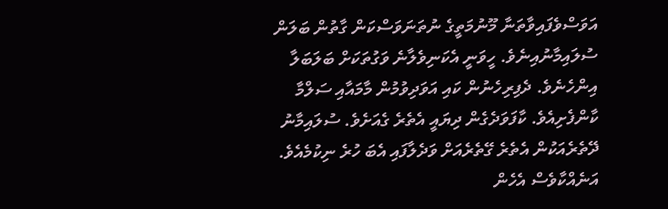އަވަސްވެފައިވާތަނާ މޫނުމަތީގެ ނުތަނަވަސްކަން ގާތުން ބަލަން ސުލައިމާނުއިނެވެ. ހީވަނީ އެކަނިވެލާނެ ވަގުތަކަށް ބަލަބަލާ އިންހެނެވެ. ދެފިރިހެނުން ކައި އަވަދިވުމުން މާމައާއި ސަލްމާ ކާންފެށިއެވެ. ކާފަވަދެގެން ދިޔައީ އެތެރެ ގެއަށެވެ. ސުލައިމާނު ދޭތެރެއަކުން އެތެރެ ގޭތެރެއަށް ވަދެލާފައި އެބަ ހުރެ ނިކުމެއެވެ. އަނެއްކާވެސް އެހެން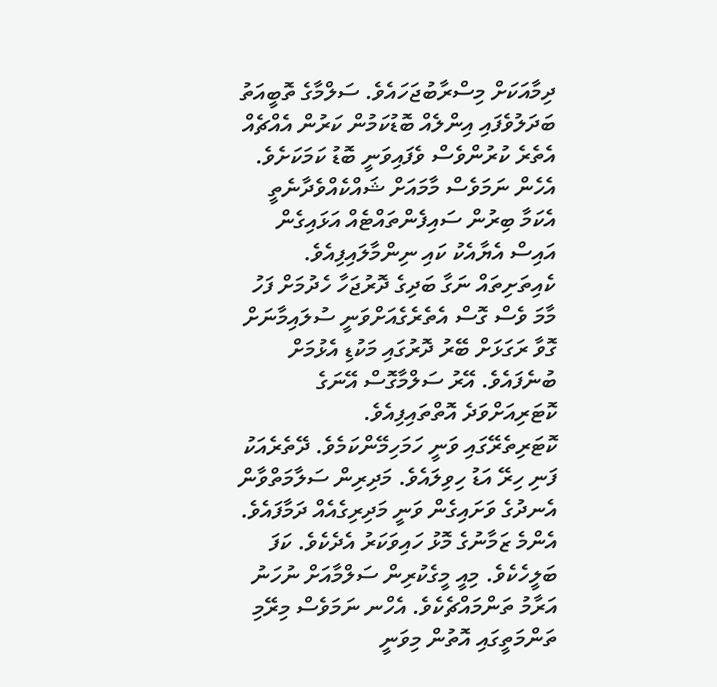ދިމާއަކަށް މިސްރާބުޖަހައެވެ. ސަލްމާގެ ތޮބީއަތު ބަދަލުވެފައި އިންލެއް ބޮޑުކަމުން ކަރުން އެއްޗެއް އެތެރެ ކުރުންވެސް ވެފައިވަނީ ބޮޑު ކަމަކަށެވެ. އެހެން ނަމަވެސް މާމައަށް ޝައްކެއްވެދާނެތީ އެކަމާ ބިރުން ސައިފެންތައްޓެއް އަޅައިގެން އައިސް އެޔާއެކު ކައި ނިންމާލައިފިއެވެ. ކެއިތަށިތައް ނަގާ ބަދިގެ ދޮރުޖަހާ ހެދުމަށް ފަހު މާމަ ވެސް ގޮސް އެތެރެގެއަށްވަނީ ސުލައިމާނަށް ގޮވާ ރަގަޅަށް ބޭރު ދޮރުގައި މަކުޑި އެޅުމަށް ބުނެފައެވެ. އޭރު ސަލްމާގޮސް އޭނަގެ ކޮޓަރިއަށްވަދެ އޮތްތައިފިއެވެ.
ކޮޓަރިތެރޭގައި ވަނީ ހަމަހިމޭންކަމެވެ. ދޭތެރެއަކު ފަނި ހިރޭ އަޑު ހިވިލައެވެ. މަދިރިން ސަލާމަތްވާން އެނދުގެ ވަށައިގެން ވަނީ މަދިރިގެއެއް ދަމާފައެވެ. އެންމެ ޒަމާނުގެ މޮޅު ހައިވަކަރު އެދެކެވެ. ކަފަ ބަލީހެކެވެ. މިއީ މީގެކުރިން ސަލްމާއަށް ނުހަނު އަރާމު ތަންމައްޗެކެވެ. އެހްނ ނަމަވެސް މިރޭމި ތަންމަތީގައި އޮތުން މިވަނީ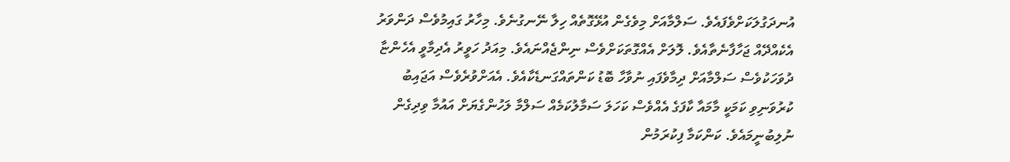އުނދަގުލަކަށްވެފައެވެ. ސަލްމާއަށް މިވެގެން އުޅޭގޮތެއް ހިލާ ނޭނގުނެވެ. މިހާރު ގައިމުވެސް ދަންވަރު އެކެއްދޭއް ޖަހާފާނެތާއެވެ. ލޮލަށް އެއްގޮތަކަށްވެސް ނިންޖެއްނައެވެ. މިއަދު ހަވީރު އެދިމާވީ އެހެންޏާ ދުވަހަކުވެސް ސަލްމާއަށް ދިމާވެފައި ނުވާހާ ބޮޑު ކަންތައްގަނޑެކާއެވެ. އެއަށްވުރެވެސް އަޖައިބު ކުރުވަނިވި ކަމަކީ މާމައާ ކާފަގެ އެއްވެސް ކަހަލަ ސަމާލުކަމެއް ސަލްމާ ލަހުންގެޔަށް އައުމާ ވިދިގެން ނުލިބުނީމައެވެ. ކަންކަމާ ފިކުރަމުން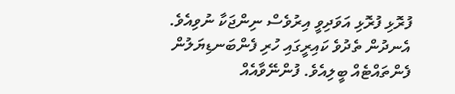ފުރޮޅި ފުރޮޅި އަވަދިވީ އިރުވެސް ނިންޖަކާ ނުވިއެވެ. އެނދުން ތެދުވެ ކައިރީގައި ހުރި ފެންބަނޑިޔަލުން ފެންތައްޓެއް ބީލިއެވެ. ފުންނޭވާއެއް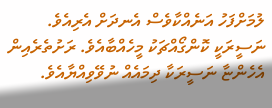ލުމަށްފަހު އަނެއްކާވެސް އެނދަށް އެރިއެވެ.
ނަސީރަކީ ކޮންގޯއްޗަކު މީހެއްބާއެވެ. ރަށުތެރެއިން އެހެންޏާ ނަސީރަކާ ދިމައެއް ނުވޭވިއްޔާއެވެ.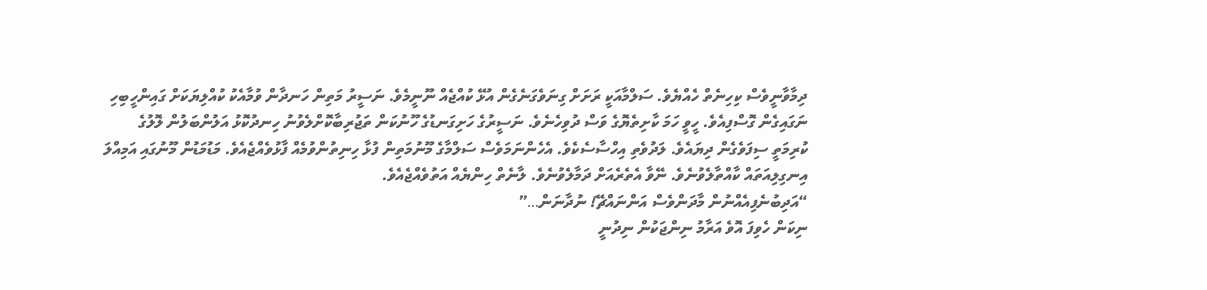ދިމާވާނީވެސް ކިހިނެތް ހެއްޔެވެ. ސަލްމާއަކީ ރަށަށް ގިނަވެގަނެގެން އުޅޭ ކުއްޖެއް ނޫނީމެވެ. ނަސީރު މަތިން ހަނދާން ވުމާއެކު ކުއްލިޔަކަށް ގައިންހީބިހި ނަގައިގެން ގޮސްފިއެވެ. ހީވީ ހަމަ ކާށިތެޔޮގެ ވަސް ދުވިހެނެވެ. ނަސީރުގެ ހަށިގަނޑުގެ ހޫނުކަން ތަޖުރިބާކޮށްލެވުނު ހިނދުކޮޅު އަލުންބަލުން ލޮލުގެ ކުރިމަތީ ސިފަވެގެން ދިޔައެވެ. ލަދުވެތި އިހްސާސެކެވެ. އެހެންނަމަވެސް ސަލްމާގެ މޫނުމަތިން ފުޅާ ހިނިތުންވުމެއް ފާޅުވެއްޖެއެވެ. މަޑުމަޑުން މޫނުގައި އަމިއްލަ އިނގިލިއަތައް ކާއްތާލެވުނެވެ. ނޭވާ އެތެރެއަށް ދަމާލެވުނެވެ. ލާނެތް ހިންޔެއް އަތުވެއްޖެއެވެ.
“އަދިބުނެފިއެއްނުން މާދަންވެސް އަންނައްޗޭ! ނުދާނަން…”
ނިކަން ހެވިފަ އޮވެ އަރާމު ނިންޖަކުން ނިދުނީ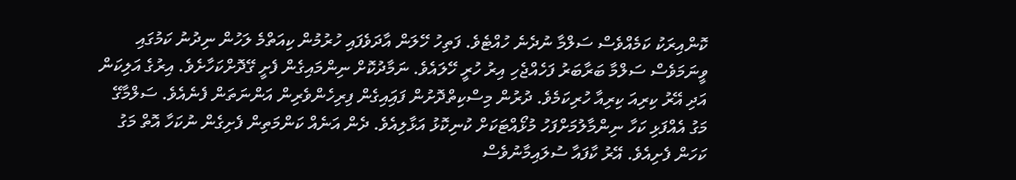ކޮންއިރަކު ކަމެއްވެސް ސަލްމާ ނުދެނެ ހުއްޓެވެ. ފަތިހު ހޭލަން އާދަވެފައި ހުރުމުން ކިއަތްމެ ލަހުން ނިދުނު ކަމުގައި ވީނަމަވެސް ސަލްމާ ބަރާބަރު ފަހެއްޖެހި އިރު ހުރީ ހޭލައެވެ. ނަމާދުކޮށް ނިންމައިގެން ފެށީ ގޭދޮށްކަހާށެވެ. އިރުގެ އަލިކަން އަދި އޭރު ކިރިއަ ކިރިއާ ހުރިކަމެވެ. ދުރުން މިސްކިތްދޮށުން ފައިައިގެން ފިރިހެންވެރިން އަންނަތަން ފެނެއެވެ. ސަލްމާގޭ މަގު އެއްފަޅި ކަހާ ނިންމާލުމަށްފަހު މުޅޯއްޓަކަށް ކުނިކޮޅު އަޅާލިއެވެ. ދެން އަނެއް ކަންމަތިން ފެށިގެން ނުކަހާ އޮތް މަގު ކަހަން ފެށިއެވެ. އޭރު ކާފައާ ސުލައިމާނުވެސް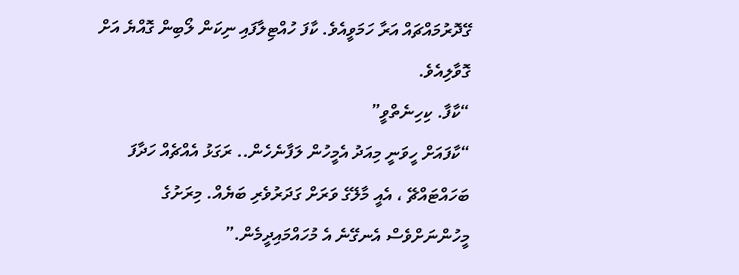ގޭދޮރުމައްޗައް އަރާ ހަމަވީއެވެ. ކާފަ ހުއްޓިލާފައި ނިކަން ލޯބިން ގޮއްޔެ އަށް ގޮވާލިއެވެ.
“ކާފާ. ކިހިނެތްވީ”
“ކާފައަށް ހީވަނީ މިއަދު އެމީހުން ލަފާނެހެން.. ރަގަޅު އެއްޗެއް ހަދާފަ ބަހައްޓައްޗޭ ، އެއީ މާލޭގެ ވަރަށް ގަދަރުވެރި ބަޔެއް. މިރަށުގެ މީހުންނަށްވެސް އެނގޭނެ އެ މުހައްމައިދީމެން.”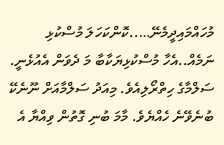މުހައްމައިދީމެނޭ…..ކޮންކަހަލަ މުސްކުޅި ނަމެއް..އެހާ މުސްކުޅިޔަކާބާ މަ ދެވަން އެއުޅެނީ. ސަލްމާގެ ހިތްރޯލިއެވެ. މިއަދު ސަލްމާއަށް ނޫނެކޭ ބުނެވޭނެ ހެއްޔެވެ. މާމަ ބުނި ގޮތުން ވިއްޔާ އެ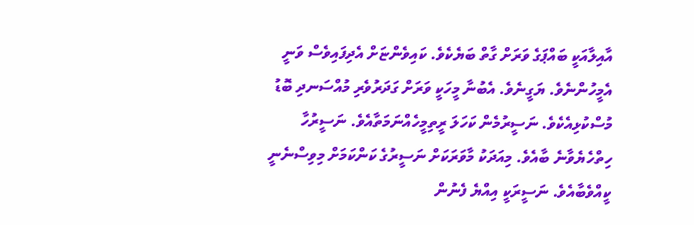އާއިލާއަކީ ބައްޕަގެ ވަރަށް ގާތް ބަޔެކެވެ. ކައިވެންޏަށް އެދިފައިވެސް ވަނީ އެމީހުންނެވެ. ޔަގީނެވެ. އެބުނާ މީހަކީ ވަރަށް ގަދަރުވެރި މުއްސަނދި ބޮޑު މުސްކުޅިއެކެވެ. ނަސީރުމެން ކަހަލަ ރީތިމީހެއްނަމަތާއެވެ. ނަސީރުހާ ހިތްހެޔެވާނެ ބާއެވެ. މިއަދަކު މާވަރަކަށް ނަސީރުގެ ކަންކަމަށް މިވިސްނެނީ ކީއްވެބާއެވެ. ނަސީރަކީ އިއްޔެ ފެނުން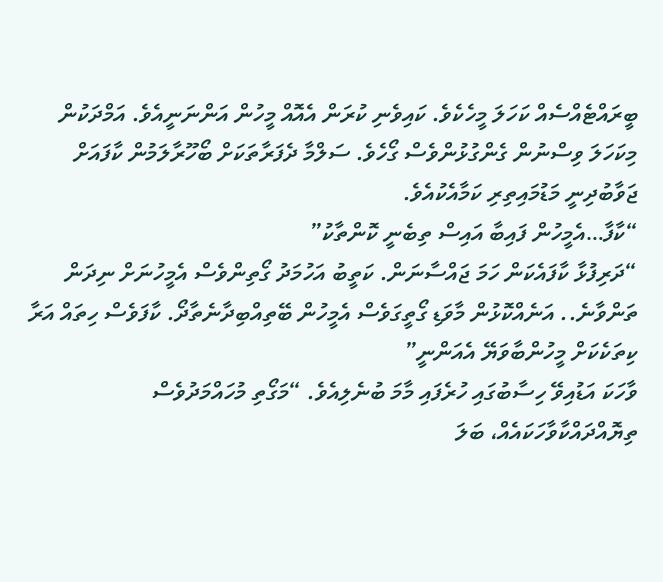ބީރައްޓެއްސެއް ކަހަލަ މީހެކެވެ. ކައިވެނި ކުރަން އެއޮއް މީހުން އަންނަނީއެވެ. އަމްދަކުން މިކަހަލަ ވިސްނުން ގެންގުޅުންވެސް ގޯހެވެ. ސަލްމާ ދެފަރާތަކަށް ބޯހޫރާލަމުން ކާފައަށް ޖަވާބުދިނީ މަޑުމައިތިރި ކަމާއެކުއެވެ.
“ކާފާ…އެމީހުން ފައިބާ އައިސް ތިބެނީ ކޮންތާކު”
“ދަރިފުޅާ ކާފައެކަން ހަމަ ޖައްސާނަން. ކަތީބު އަހުމަދު ގޯތިންވެސް އެމީހުނަށް ނިދަން ތަންވާނެ.. އަނެއްކޮޅުން މާވަޑި ގޯތީގަވެސް އެމީހުން ބޭތިއްބިދާނެތާދޯ. ކާފަވެސް ހިތައް އަރާ ކިތަކެކަށް މީހުންބާވަޔޭ އެއަންނީ”
ވާހަކަ އަޑުއިވޭ ހިސާބުގައި ހުރެފައި މާމަ ބުނެލިއެވެ. “މަގޯތި މުހައްމަދުވެސް ތިޔޮއްދައްކާވާހަކައެއް، ބަލަ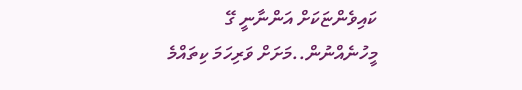ކައިވެންޏަކަށް އަންނާނީ ގޭ މީހުނެއްނުން..މަށަށް ވަރިހަމަ ކިތައްމެ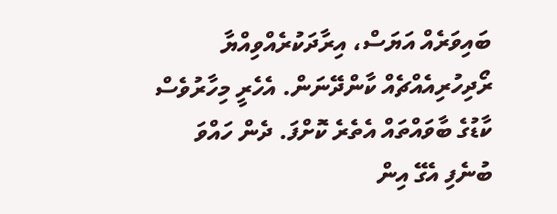ބައިވަރެއް އަޔަސް، އިރާދަކުރެއްވިއްޔާ ރޯދިހުރިއެއްޗެއް ކާންދޭނަން. އެހެރީ މިހާރުވެސް ކާޑުގެ ބާވައްތައް އެތެރެ ކޮށްފަ. ދެން ހައްވަ ބުނެފި އެގޭ އިން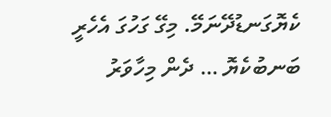ކެޔޮގަނޑުދޭނަމޭ. މިގޭ ގަހުގަ އެހެރީ ބަނބުކެޔޮ … ދެން މިހާވަރު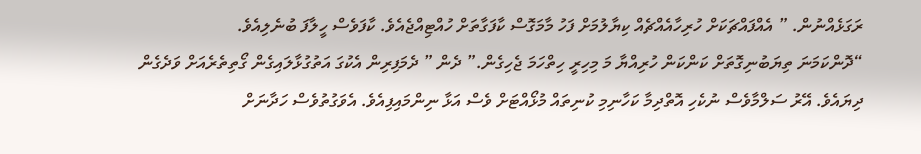ރަގަޅެއްނުން. ” އެއްފައްޗަކަށް ހުރިހާއެއްޗެއް ކިޔާލުމަށް ފަހު މާމަގޮސް ކާފަގާތަށް ހުއްޓިއްޖެއެވެ. ކާފަވެސް ހީލާފަ ބުނެލިއެވެ.
“ދޮންކަމަނަ ތިޔަބުނިގޮތަށް ކަންކަން ހުރިއްޔާ މަ މިހިރީ ހިތްހަމަ ޖެހިގެން.” ދެން ” ދެމަފިރިން އެކުގަ އަތުގުޅާލައިގެން ގޯތިތެރެއަށް ވަދެގެން ދިޔައެވެ. އޭރު ސަލްމާވެސް ނުކެހި އޮތްދިމާ ކަހާނިމި ކުނިތައް މުޅޯއްޓަށް ވެސް އަޅާ ނިންމައިފިއެވެ. އެވަގުތުވެސް ހަދާނަށް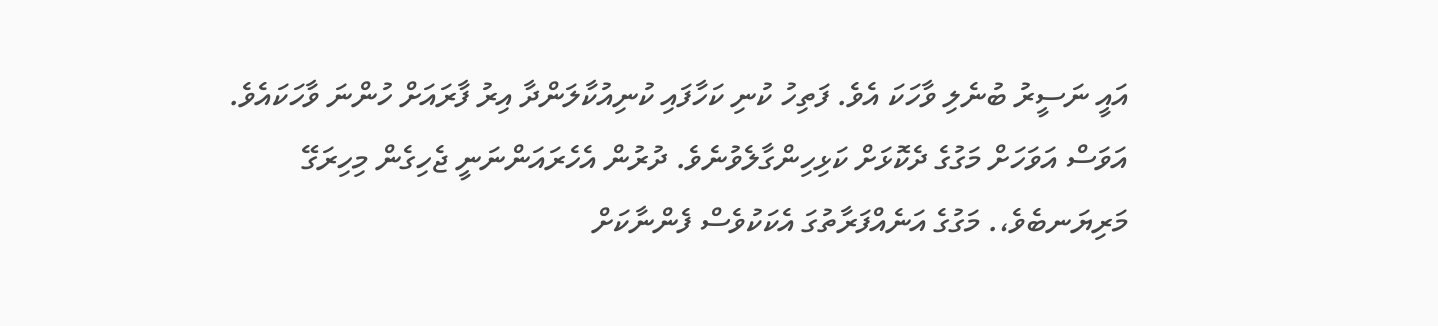އައީ ނަސީރު ބުނެލި ވާހަކަ އެވެ. ފަތިހު ކުނި ކަހާފައި ކުނިއުކާލަންދާ އިރު ފާރައަށް ހުންނަ ވާހަކައެވެ. އަވަސް އަވަހަށް މަގުގެ ދެކޮޅަށް ކަޅިހިންގާލެވުނެވެ. ދުރުން އެހެރައަންނަނީ ޖެހިގެން މިހިރަގޭ މަރިޔަނބެވެ،. މަގުގެ އަނެއްފަރާތުގަ އެކަކުވެސް ފެންނާކަށް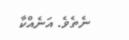ނެތެވެ. އަނެއްކާ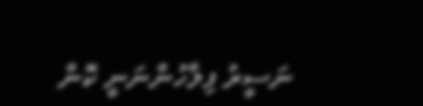ނަސީރު ފިލާހުންނަނީ ކޮން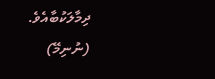ދިމާލަކުބާއެވެ.
(ނުނިމޭ)